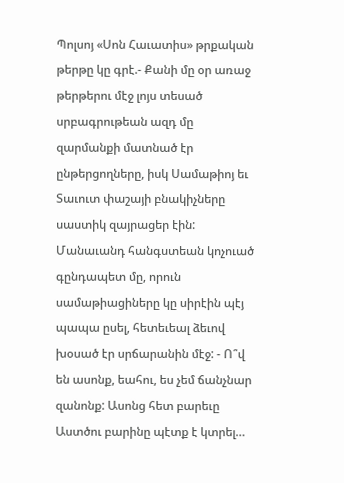Պոլսոյ «Սոն Հաւատիս» թրքական թերթը կը գրէ.- Քանի մը օր առաջ թերթերու մէջ լոյս տեսած սրբագրութեան ազդ մը զարմանքի մատնած էր ընթերցողները, իսկ Սամաթիոյ եւ Տաւուտ փաշայի բնակիչները սաստիկ զայրացեր էին:
Մանաւանդ հանգստեան կոչուած գընդապետ մը, որուն սամաթիացիները կը սիրէին պէյ պապա ըսել, հետեւեալ ձեւով խօսած էր սրճարանին մէջ: - Ո՞վ են ասոնք, եահու, ես չեմ ճանչնար զանոնք: Ասոնց հետ բարեւը Աստծու բարինը պէտք է կտրել…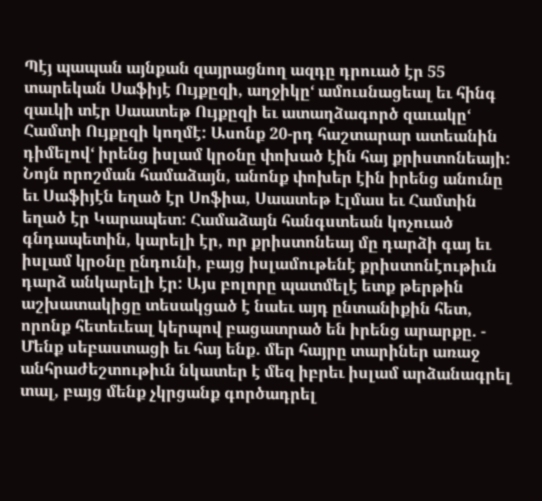Պէյ պապան այնքան զայրացնող ազդը դրուած էր 55 տարեկան Սաֆիյէ Ույքըզի, աղջիկը‘ ամուսնացեալ եւ հինգ զաւկի տէր Սաատեթ Ույքըզի եւ ատաղձագործ զաւակը‘ Համտի Ույքըզի կողմէ: Ասոնք 20-րդ հաշտարար ատեանին դիմելով‘ իրենց իսլամ կրօնը փոխած էին հայ քրիստոնեայի: Նոյն որոշման համաձայն, անոնք փոխեր էին իրենց անունը եւ Սաֆիյէն եղած էր Սոֆիա, Սաատեթ Էլմաս եւ Համտին եղած էր Կարապետ: Համաձայն հանգստեան կոչուած գնդապետին, կարելի էր, որ քրիստոնեայ մը դարձի գայ եւ իսլամ կրօնը ընդունի, բայց իսլամութենէ քրիստոնէութիւն դարձ անկարելի էր: Այս բոլորը պատմելէ ետք թերթին աշխատակիցը տեսակցած է նաեւ այդ ընտանիքին հետ, որոնք հետեւեալ կերպով բացատրած են իրենց արարքը. - Մենք սեբաստացի եւ հայ ենք. մեր հայրը տարիներ առաջ անհրաժեշտութիւն նկատեր է մեզ իբրեւ իսլամ արձանագրել տալ, բայց մենք չկրցանք գործադրել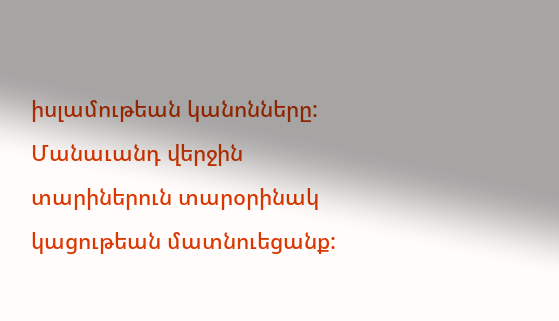իսլամութեան կանոնները: Մանաւանդ վերջին տարիներուն տարօրինակ կացութեան մատնուեցանք: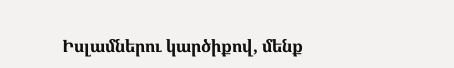Իսլամներու կարծիքով, մենք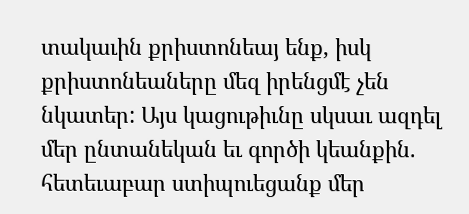տակաւին քրիստոնեայ ենք, իսկ քրիստոնեաները մեզ իրենցմէ չեն նկատեր: Այս կացութիւնը սկսաւ ազդել մեր ընտանեկան եւ գործի կեանքին. հետեւաբար ստիպուեցանք մեր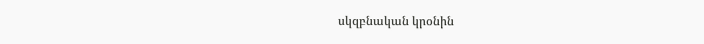սկզբնական կրօնին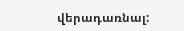վերադառնալ: